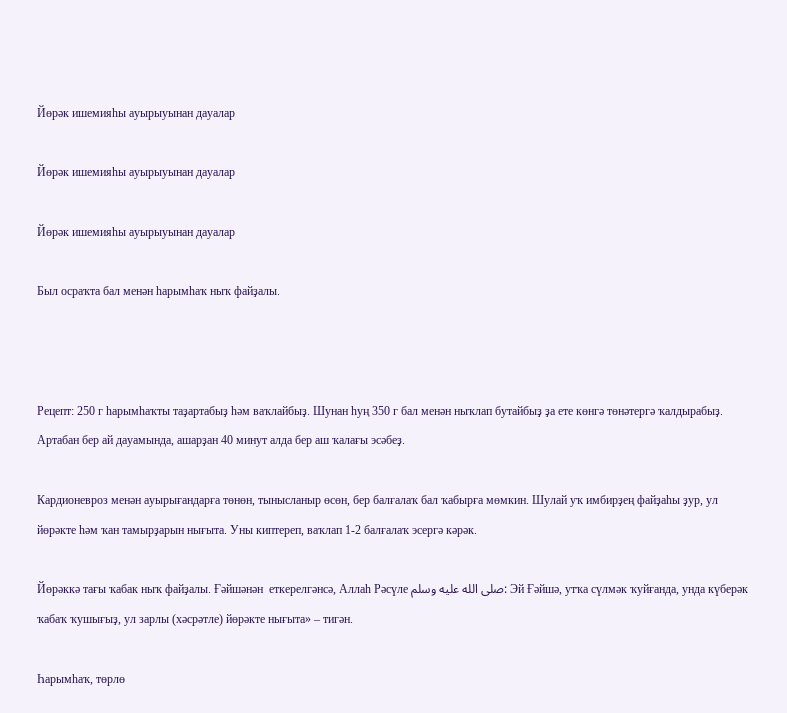Йөрәк ишемияһы ауырыуынан дауалар

Йөрәк ишемияһы ауырыуынан дауалар

Йөрәк ишемияһы ауырыуынан дауалар

Был осраҡта бал менән һарымһаҡ ныҡ файҙалы.



Рецепт: 250 г һарымһаҡты таҙартабыҙ һәм ваҡлайбыҙ. Шунан һуң 350 г бал менән ныҡлап бутайбыҙ ҙа ете көнгә төнәтергә ҡалдырабыҙ. Артабан бер ай дауамында, ашарҙан 40 минут алда бер аш ҡалағы эсәбеҙ.

Кардионевроз менән ауырығандарға төнөн, тынысланыр өсөн, бер балғалаҡ бал ҡабырға мөмкин. Шулай уҡ имбирҙең файҙаһы ҙур, ул йөрәкте һәм ҡан тамырҙарын нығыта. Уны киптереп, ваҡлап 1-2 балғалаҡ эсергә кәрәк.

Йөрәккә тағы ҡабак ныҡ файҙалы. Ғәйшәнән  еткерелгәнсә, Аллаһ Рәсүле صلى الله عليه وسلم: Эй Ғәйшә, утҡа сүлмәк ҡуйғанда, унда күберәк ҡабаҡ ҡушығыҙ, ул зарлы (хәсрәтле) йөрәкте нығыта» – тигән.

Һарымһаҡ, төрлө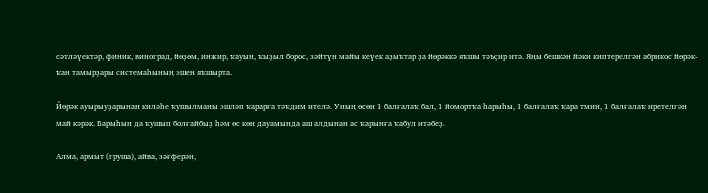сәтләүектәр, финик, виноград, йөҙөм, инжир, ҡауын, ҡыҙыл борос, зәйтүн майы кеүек аҙыҡтар ҙа йөрәккә яҡшы тәъҫир итә. Яңы бешкән йәки киптерелгән абрикос йөрәк-ҡан тамырҙары системаһының эшен яҡшырта.

Йөрәк ауырыуҙарынан киләһе ҡушылманы эшләп ҡарарға тәҡдим ителә. Уның өсөн 1 балғалаҡ бал, 1 йомортҡа һарыһы, 1 балғалаҡ ҡара тмин, 1 балғалаҡ иретелгән май кәрәк. Барыһын да ҡушып болғайбыҙ һәм өс көн дауамында аш алдынан ас ҡарынға ҡабул итәбеҙ.

Алма, армыт (груша), айва, зәғферән,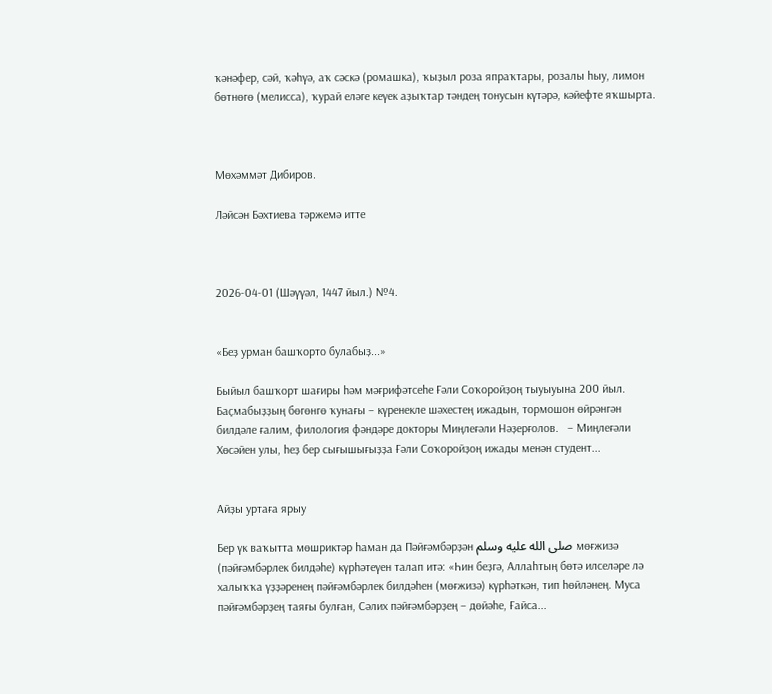ҡәнәфер, сәй, ҡәһүә, аҡ сәскә (ромашка), ҡыҙыл роза япраҡтары, розалы һыу, лимон бөтнөгө (мелисса), ҡурай еләге кеүек аҙыҡтар тәндең тонусын күтәрә, кәйефте яҡшырта.



Мөхәммәт Дибиров.

Ләйсән Бәхтиева тәржемә итте



2026-04-01 (Шәүүәл, 1447 йыл.) №4.


«Беҙ урман башҡорто булабыҙ...»

Быйыл башҡорт шағиры һәм мәғрифәтсеһе Ғәли Соҡоройҙоң тыуыуына 200 йыл. Баҫмабыҙҙың бөгөнгө ҡунағы − күренекле шәхестең ижадын, тормошон өйрәнгән билдәле ғалим, филология фәндәре докторы Миңлеғәли Нәҙерғолов.   – Миңлеғәли Хөсәйен улы, һеҙ бер сығышығыҙҙа Ғәли Соҡоройҙоң ижады менән студент...


Айҙы уртаға ярыу

Бер үк ваҡытта мөшриктәр һаман да Пәйғәмбәрҙән صلى الله عليه وسلم мөғжизә (пәйғәмбәрлек билдәһе) күрһәтеүен талап итә: «Һин беҙгә, Аллаһтың бөтә илселәре лә халыҡҡа үҙҙәренең пәйғәмбәрлек билдәһен (мөғжизә) күрһәткән, тип һөйләнең. Муса пәйғәмбәрҙең таяғы булған, Сәлих пәйғәмбәрҙең − дөйәһе, Ғайса...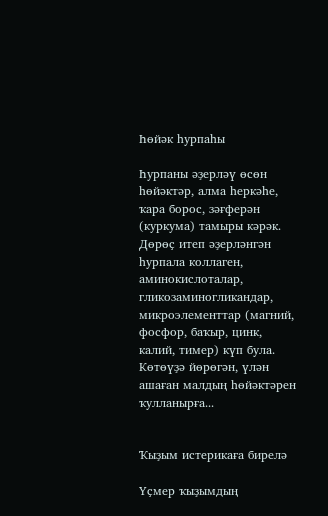Һөйәк һурпаһы

Һурпаны әҙерләү өсөн һөйәктәр, алма һеркәһе, ҡара борос, зәғферән (куркума) тамыры кәрәк. Дөрөҫ итеп әҙерләнгән һурпала коллаген, аминокислоталар, гликозаминогликандар, микроэлементтар (магний, фосфор, баҡыр, цинк, калий, тимер) күп була. Көтөүҙә йөрөгән, үлән ашаған малдың һөйәктәрен ҡулланырға...


Ҡыҙым истерикаға бирелә

Үҫмер ҡыҙымдың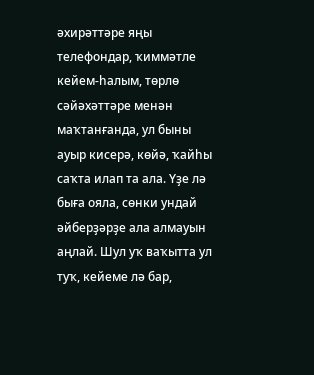әхирәттәре яңы телефондар, ҡиммәтле кейем-һалым, төрлө сәйәхәттәре менән маҡтанғанда, ул быны ауыр кисерә, көйә, ҡайһы саҡта илап та ала. Үҙе лә быға ояла, сөнки ундай әйберҙәрҙе ала алмауын аңлай. Шул уҡ ваҡытта ул туҡ, кейеме лә бар,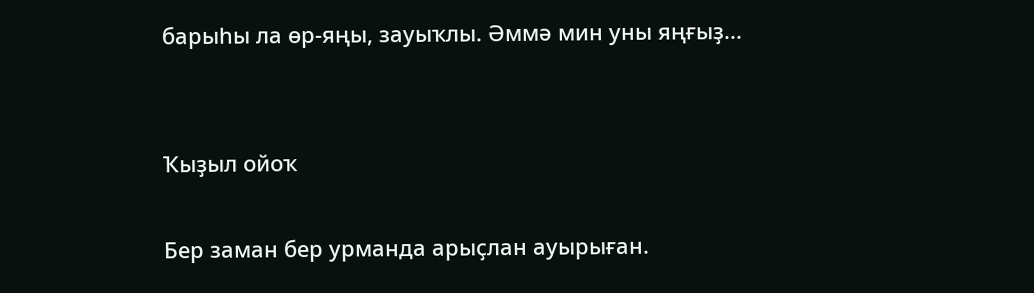барыһы ла өр-яңы, зауыҡлы. Әммә мин уны яңғыҙ...


Ҡыҙыл ойоҡ

Бер заман бер урманда арыҫлан ауырыған.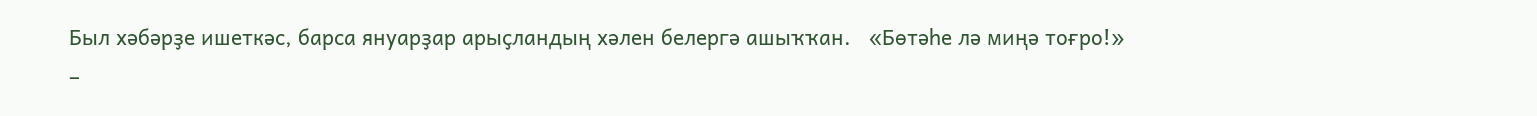Был хәбәрҙе ишеткәс, барса януарҙар арыҫландың хәлен белергә ашыҡҡан.   «Бөтәһе лә миңә тоғро!» –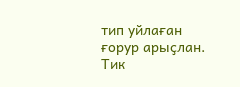тип уйлаған ғорур арыҫлан. Тик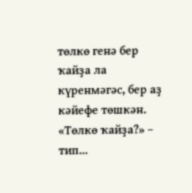төлкө генә бер ҡайҙа ла күренмәгәс, бер аҙ кәйефе төшкән. «Төлкө ҡайҙа?» – тип...